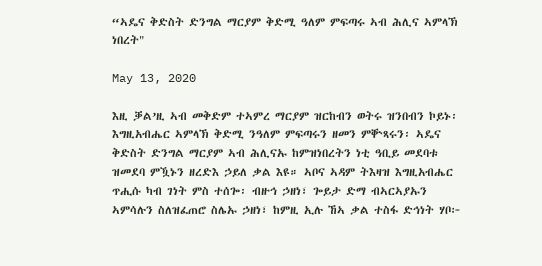“ኣዴና ቅድስት ድንግል ማርያም ቅድሚ ዓለም ምፍጣሩ ኣብ ሕሊና ኣምላኽ ነበረት"

May 13, 2020

እዚ ቓል’ዚ ኣብ መቅድም ተኣምረ ማርያም ዝርከብን ወትሩ ዝንበብን ኮይኑ፡ እግዚአብሔር ኣምላኽ ቅድሚ ንዓለም ምፍጣሩን ዘመን ምቝጻሩን፡ ኣዴና ቅድስት ድንግል ማርያም ኣብ ሕሊናኡ ከምዝነበረትን ነቲ ዓቢይ መደባቱ ዝመደባ ምዃኑን ዘረድእ ኃይለ ቃል እዩ። ኣቦና ኣዳም ትእዛዝ እግዚአብሔር ጥሒሱ ካብ ገነት ምስ ተሰጐ፡ ብዙኅ ኃዘነ፣ ጐይታ ድማ ብኣርኣያኡን ኣምሳሉን ስለዝፈጠሮ ስሌኡ ኃዘነ፣ ከምዚ ኢሉ ኸኣ ቃል ተስፋ ድኅነት ሃቦ፦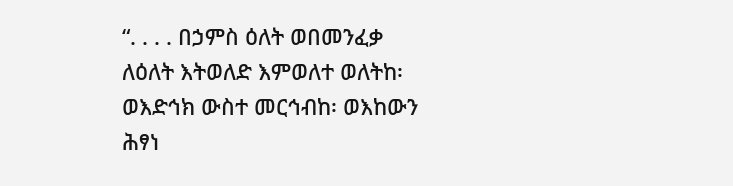“. . . . በኃምስ ዕለት ወበመንፈቃ ለዕለት እትወለድ እምወለተ ወለትከ፡ ወእድኅክ ውስተ መርኅብከ፡ ወእከውን ሕፃነ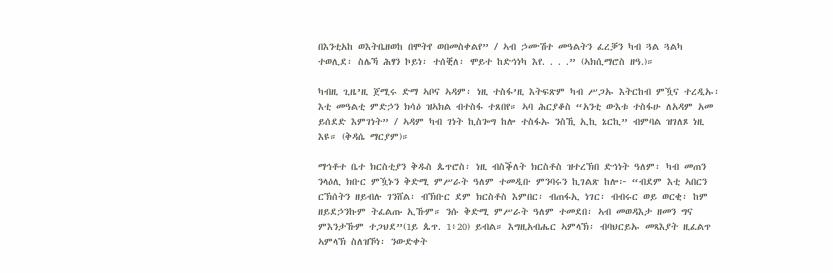በእንቲአከ ወእትቤዘወከ በሞትየ ወበመስቀልየ” / ኣብ ኃሙሽተ መዓልትን ፈረቓን ካብ ጓል ጓልካ ተወሊደ፡ ስሌኻ ሕፃን ኮይነ፡ ተሰቒለ፡ ሞይተ ከድኅነካ እየ. . . .” (ኣክሲማሮስ ዘዓ.)።

ካብዚ ጊዜ’ዚ ጀሚሩ ድማ ኣቦና ኣዳም፡ ነዚ ተስፋ’ዚ እትፍጽም ካብ ሥጋኡ እትርከብ ምዃና ተረዲኡ፡ እቲ መዓልቲ ምድኃን ክሳዕ ዝኣክል ብተስፋ ተጸበየ። ኣባ ሕርያቆስ “አንቲ ውእቱ ተስፋሁ ለአዳም አመ ይሰደድ እምገነት” / ኣዳም ካብ ገነት ኪስጐግ ከሎ ተስፋኡ ንስኺ ኢኪ ኔርኪ” ብምባል ዝገለጾ ነዚ እዩ። (ቅዳሴ ማርያም)።

ማኅቶተ ቤተ ክርስቲያን ቅዱስ ጴጥሮስ፡ ነዚ ብስቕለት ክርስቶስ ዝተረኽበ ድኅነት ዓለም፡ ካብ መጠን ንላዕሊ ክቡር ምዃኑን ቅድሚ ምሥራት ዓለም ተመዲቡ ምንባሩን ኪገልጽ ከሎ፦ “ብደም እቲ ኣበርን ርኽሰትን ዘይብሉ ገንሸል፡ ብኽቡር ደም ክርስቶስ እምበር፡ ብጠፋኢ ነገር፡ ብብሩር ወይ ወርቂ፡ ከም ዘይደኃንኩም ትፈልጡ ኢኹም። ንሱ ቅድሚ ምሥራት ዓለም ተመደበ፡ ኣብ መወዳእታ ዘመን ግና ምእንታኹም ተጋህደ”(1ይ ጴጥ. 1፥20) ይብል። እግዚአብሔር ኣምላኽ፡ ብባህርይኡ መጻእያት ዚፈልጥ ኣምላኽ ስለዝኾነ፡ ንውድቀት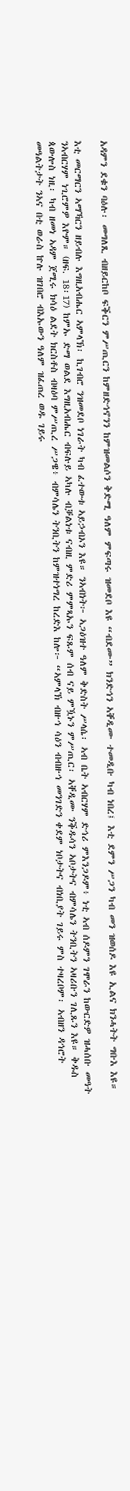አዳምን ደቁን ባዕሉ፡ መግለጺ ብዘይርከቦ ፍቕርን ምሥጢርን ከምዘድኅኖንን ከምዝመልሶን ቅድሚ ዓለም ምፍጣሩ ዝመደቦ እዩ “ብደሙ” ክንድኅን ኣቐዲሙ ተመዲቡ ካብ ነበረ፤ እቲ ደምን ሥጋን ካብ መን ዝወሰዶ እዩ ኢልና ክንሓትት ግቡእ እዩ።

እቲ መርማርን ኣማኻርን ዘይብሉ እግዚአብሔር ኣምላኽ፡ ኪገብሮ ንዝመደቦ ነገራት ካብ ፈተውቱ ኣይኃብኦን እዩ። ንኣብነት፦ ኣጋዕዝተ ዓለም ቅድስት ሥላሴ፡ ኣብ ቤት ኣብርሃም ድኅሪ ምእንጋዶም፥ ነቲ ኣብ ሰዶምን ገሞራን ከውርድዎ ዝሓሰቡ መዓት ንኣብርሃም ነጊሮምዎ እዮም። (ዘፍ. 18፡17) ከምኡ ድማ ወልደ እግዚአብሔር ብፍሉይ ኣካሉ ብቓልነቱ ናብዚ ምድሪ ምምጻኡን ፍጹም ሰብ ናይ ምዃኑን ምሥጢር፡ ኣቐዲሙ ንቕዱሳን ኣቦታትና ብምሳሌን ትንቢትን ኣዛሪቡን ገሊጹን እዩ። ቅዱስ ጳውሎስ ነዚ፡ ካብ ዘመነ ኣዳም ጀሚሩ ክሳዕ ልደት ክርስቶስ ብዛዕባ ምሥጢረ ሥጋዌ፥ ብምሳሌን ትንቢትን ከምዝተነግረ ከረድእ ከሎ፦ “ኣምላኽ ብዙኅ ሳዕን ብብዙኅ መንገድን ቀደም ነቦታትና ብነቢያት ገይሩ ምስ ተዛረቦም፡ ኣብዘን ዳኅሮት መዓልትታት ንኣና በቲ ወራስ ኵሉ ዝገበሮ ብእኡውን ዓለም ዝፈጠረ ወዱ ገይሩ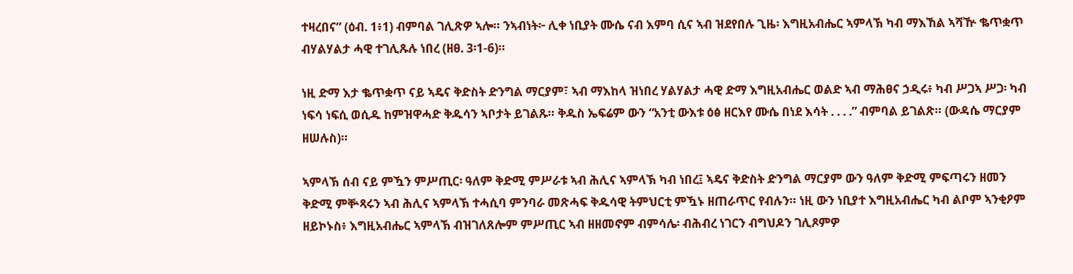ተዛረበና” (ዕብ. 1፥1) ብምባል ገሊጽዎ ኣሎ። ንኣብነት፦ ሊቀ ነቢያት ሙሴ ናብ እምባ ሲና ኣብ ዝደየበሉ ጊዜ፡ እግዚአብሔር ኣምላኽ ካብ ማእኸል ኣሻዅ ቈጥቋጥ ብሃልሃልታ ሓዊ ተገሊጹሉ ነበረ (ዘፀ. 3፡1-6)።

ነዚ ድማ እታ ቈጥቋጥ ናይ ኣዴና ቅድስት ድንግል ማርያም፣ ኣብ ማእከላ ዝነበረ ሃልሃልታ ሓዊ ድማ እግዚአብሔር ወልድ ኣብ ማሕፀና ኃዲሩ፥ ካብ ሥጋኣ ሥጋ፡ ካብ ነፍሳ ነፍሲ ወሲዱ ከምዝዋሓድ ቅዱሳን ኣቦታት ይገልጹ። ቅዱስ ኤፍሬም ውን “አንቲ ውእቱ ዕፅ ዘርእየ ሙሴ በነደ እሳት . . . .” ብምባል ይገልጽ። (ውዳሴ ማርያም ዘሠሉስ)።

ኣምላኽ ሰብ ናይ ምዃን ምሥጢር፡ ዓለም ቅድሚ ምሥራቱ ኣብ ሕሊና ኣምላኽ ካብ ነበረ፤ ኣዴና ቅድስት ድንግል ማርያም ውን ዓለም ቅድሚ ምፍጣሩን ዘመን ቅድሚ ምቝጻሩን ኣብ ሕሊና ኣምላኽ ተሓሲባ ምንባራ መጽሓፍ ቅዱሳዊ ትምህርቲ ምዃኑ ዘጠራጥር የብሉን። ነዚ ውን ነቢያተ እግዚአብሔር ካብ ልቦም ኣንቂዖም ዘይኮኑስ፥ እግዚአብሔር ኣምላኽ ብዝገለጸሎም ምሥጢር ኣብ ዘዘመኖም ብምሳሌ፡ ብሕብረ ነገርን ብግህዶን ገሊጾምዎ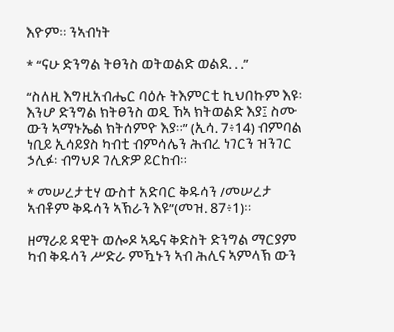እዮም። ንኣብነት

* “ናሁ ድንግል ትፀንስ ወትወልድ ወልደ. . .”

“ስለዚ እግዚአብሔር ባዕሉ ትእምርቲ ኪህበኩም እዩ፡ እንሆ ድንግል ክትፀንስ ወዲ ኸኣ ክትወልድ እያ፤ ስሙ ውን ኣማኑኤል ክትሰምዮ እያ።” (ኢሳ. 7፥14) ብምባል ነቢይ ኢሳይያስ ካብቲ ብምሳሌን ሕብረ ነገርን ዝንገር ኃሊፉ፡ ብግህዶ ገሊጽዎ ይርከብ።

* መሠረታቲሃ ውስተ አድባር ቅዱሳን /መሠረታ ኣብቶም ቅዱሳን ኣኽራን እዩ”(መዝ. 87፥1)።

ዘማራይ ዳዊት ወሎዶ ኣዴና ቅድስት ድንግል ማርያም ካብ ቅዱሳን ሥድራ ምዃኑን ኣብ ሕሊና ኣምላኽ ውን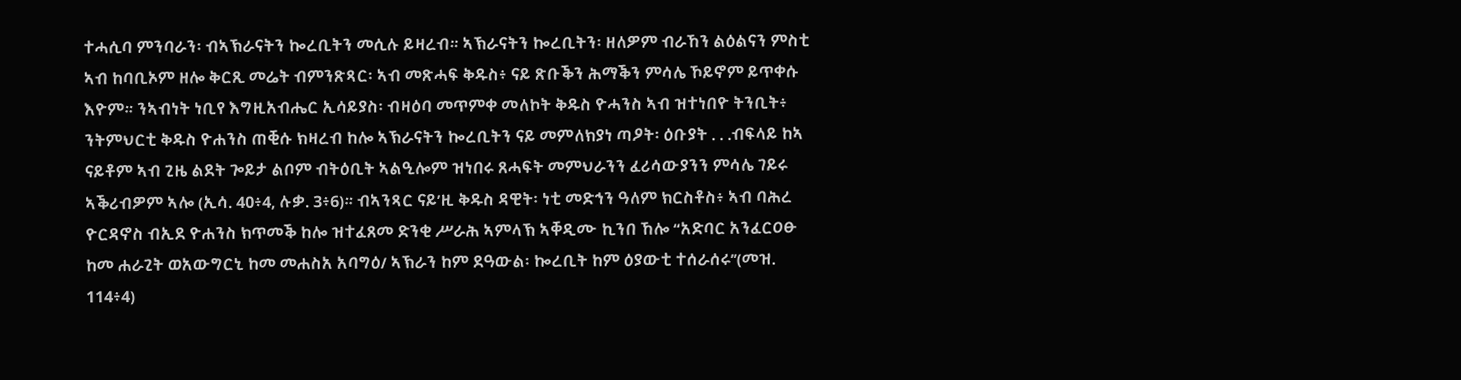ተሓሲባ ምንባራን፡ ብኣኽራናትን ኰረቢትን መሲሉ ይዛረብ። ኣኽራናትን ኰረቢትን፡ ዘለዎም ብራኸን ልዕልናን ምስቲ ኣብ ከባቢኦም ዘሎ ቅርጺ መሬት ብምንጽጻር፡ ኣብ መጽሓፍ ቅዱስ፥ ናይ ጽቡቕን ሕማቕን ምሳሌ ኾይኖም ይጥቀሱ እዮም። ንኣብነት ነቢየ እግዚአብሔር ኢሳይያስ፡ ብዛዕባ መጥምቀ መለኮት ቅዱስ ዮሓንስ ኣብ ዝተነበዮ ትንቢት፥ ንትምህርቲ ቅዱስ ዮሐንስ ጠቒሱ ክዛረብ ከሎ ኣኽራናትን ኰረቢትን ናይ መምለክያነ ጣዖት፡ ዕቡያት . . .ብፍላይ ከኣ ናይቶም ኣብ ጊዜ ልደት ጐይታ ልቦም ብትዕቢት ኣልዒሎም ዝነበሩ ጸሓፍት መምህራንን ፈሪሳውያንን ምሳሌ ገይሩ ኣቕሪብዎም ኣሎ (ኢሳ. 40፥4, ሉቃ. 3፥6)። ብኣንጻር ናይ’ዚ ቅዱስ ዳዊት፡ ነቲ መድኅን ዓለም ክርስቶስ፥ ኣብ ባሕረ ዮርዳኖስ ብኢደ ዮሐንስ ክጥመቕ ከሎ ዝተፈጸመ ድንቂ ሥራሕ ኣምላኽ ኣቐዲሙ ኪንበ ኸሎ “አድባር አንፈርዐፁ ከመ ሐራጊት ወአውግርኒ ከመ መሐስአ አባግዕ/ ኣኽራን ከም ደዓውል፡ ኰረቢት ከም ዕያውቲ ተሰራሰሩ’’(መዝ. 114፥4)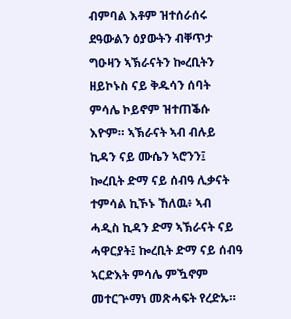ብምባል እቶም ዝተሰራሰሩ ደዓውልን ዕያውትን ብቐጥታ ግዑዛን ኣኽራናትን ኰረቢትን ዘይኮኑስ ናይ ቅዱሳን ሰባት ምሳሌ ኮይኖም ዝተጠቕሱ እዮም። ኣኽራናት ኣብ ብሉይ ኪዳን ናይ ሙሴን ኣሮንን፤ ኰረቢት ድማ ናይ ሰብዓ ሊቃናት ተምሳል ኪኾኑ ኸለዉ፥ ኣብ ሓዲስ ኪዳን ድማ ኣኽራናት ናይ ሓዋርያት፤ ኰረቢት ድማ ናይ ሰብዓ ኣርድእት ምሳሌ ምዃኖም መተርጕማነ መጽሓፍት የረድኡ።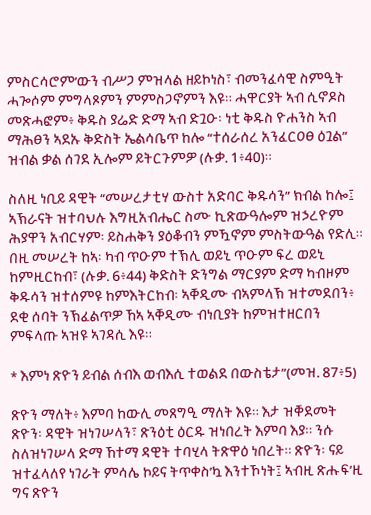ምስርሳሮም’ውን ብሥጋ ምዝላል ዘይኮነስ፣ ብመንፈሳዊ ስምዒት ሓጐሶም ምግላጾምን ምምስጋኖምን እዩ። ሓዋርያት ኣብ ሲኖዶስ መጽሓፎም፥ ቅዱስ ያሬድ ድማ ኣብ ድጓዑ፡ ነቲ ቅዱስ ዮሐንስ ኣብ ማሕፀን ኣደኡ ቅድስት ኤልሳቤጥ ከሎ “ተሰራሰረ አንፈርዐፀ ዕጓል” ዝብል ቃል ሰገደ ኢሎም ይትርጉምዎ (ሉቃ. 1፥40)።

ስለዚ ነቢይ ዳዊት “መሠረታቲሃ ውስተ አድባር ቅዱሳን” ክብል ከሎ፤ ኣኽራናት ዝተባህሉ እግዚአብሔር ስሙ ኪጽውዓሎም ዝኃረዮም ሕያዋን አብርሃም፡ ይስሐቅን ያዕቆብን ምዃኖም ምስትውዓል የድሊ። በዚ መሠረት ከኣ፡ ካብ ጥዑም ተኽሊ ወይኒ ጥዑም ፍረ ወይኒ ከምዚርከብ፣ (ሉቃ. 6፥44) ቅድስት ድንግል ማርያም ድማ ካብዞም ቅዱሳን ዝተሰምዩ ከምእትርከብ፡ ኣቐዲሙ ብኣምላኽ ዝተመደበን፥ ደቂ ሰባት ንኽፈልጥዎ ኸኣ ኣቐዲሙ ብነቢያት ከምዝተዘርበን ምፍላጡ ኣዝዩ ኣገዳሲ እዩ።

* እምነ ጽዮን ይብል ሰብእ ወብእሲ ተወልደ በውስቴታ”(መዝ. 87፥5)

ጽዮን ማለት፥ እምባ ከውሊ መጸግዒ ማለት እዩ። እታ ዝቐደመት ጽዮን፡ ዳዊት ዝነገሠላን፣ ጽንዕቲ ዕርዱ ዝነበረት እምባ እያ። ንሱ ስለዝነገሠላ ድማ ኸተማ ዳዊት ተባሂላ ትጽዋዕ ነበረት። ጽዮን፡ ናይ ዝተፈላለየ ነገራት ምሳሌ ኮይና ትጥቀስ’ኳ እንተኾነት፤ ኣብዚ ጽሑፍ’ዚ ግና ጽዮን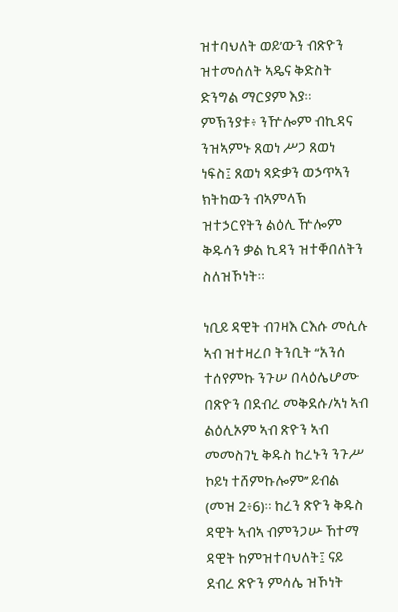ዝተባህለት ወይ’ውን ብጽዮን ዝተመሰለት ኣዴና ቅድስት ድንግል ማርያም እያ። ምኽንያቱ፥ ንዅሎም ብኪዳና ንዝኣምኑ ጸወነ ሥጋ ጸወነ ነፍስ፤ ጸወነ ጻድቃን ወኃጥኣን ክትከውን ብኣምላኽ ዝተኃርየትን ልዕሊ ዅሎም ቅዱሳን ቃል ኪዳን ዝተቐበለትን ስለዝኾነት።

ነቢይ ዳዊት ብገዛእ ርእሱ መሲሉ ኣብ ዝተዛረቦ ትንቢት “አንሰ ተሰየምኩ ንጉሠ በላዕሌሆሙ በጽዮን በደብረ መቅደሱ/ኣነ ኣብ ልዕሊኦም ኣብ ጽዮን ኣብ መመስገኒ ቅዱስ ከረኑን ንጉሥ ኮይነ ተሸምኩሎም’’ ይብል (መዝ 2፥6)። ከረን ጽዮን ቅዱስ ዳዊት ኣብኣ ብምንጋሡ ኸተማ ዳዊት ከምዝተባህለት፤ ናይ ደብረ ጽዮን ምሳሌ ዝኾነት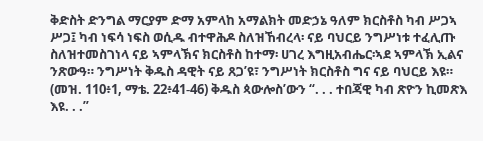ቅድስት ድንግል ማርያም ድማ አምላከ አማልክት መድኃኔ ዓለም ክርስቶስ ካብ ሥጋኣ ሥጋ፤ ካብ ነፍሳ ነፍስ ወሲዱ ብተዋሕዶ ስለዝኸብረላ፡ ናይ ባህርይ ንግሥነቱ ተፈሊጡ ስለዝተመስገነላ ናይ ኣምላኽና ክርስቶስ ከተማ፡ ሀገረ እግዚአብሔር፡ኣደ ኣምላኽ ኢልና ንጽውዓ። ንግሥነት ቅዱስ ዳዊት ናይ ጸጋ’ዩ፣ ንግሥነት ክርስቶስ ግና ናይ ባህርይ እዩ። (መዝ. 110፥1, ማቴ. 22፥41-46) ቅዱስ ጳውሎስ’ውን “. . . ተበጃዊ ካብ ጽዮን ኪመጽእ እዩ. . .”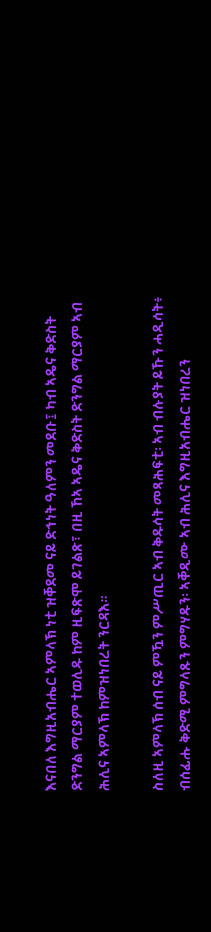እናበለ እግዚአብሔር ኣምላኽ ነቲ ዝቐደመ ናይ ድኅነት ዓለምን መደቡ፤ ካብ ኣዴና ቅድስት ድንግል ማርያም ተወሊዱ ከም ዚፍጽሞ ይገልጽ፣ በዚ ኸኣ ኣዴና ቅድስት ድንግል ማርያም ኣብ ሕሊና ኣምላኽ ከምዝነበረት ንርዳእ።

ስለዚ ኣምላኽ ሰብ ናይ ምዃን ምሥጢር ኣብ ቅዱሳት መጻሕፍቲ፡ ኣብ ብሉያት ይኹን ሓዲሳት፥ ብሰፊሑ ቅድሚ ምግላጹን ምግሃዱን፡ ኣቐዲሙ ኣብ ሕሊና እግዚአብሔር ዝነበረን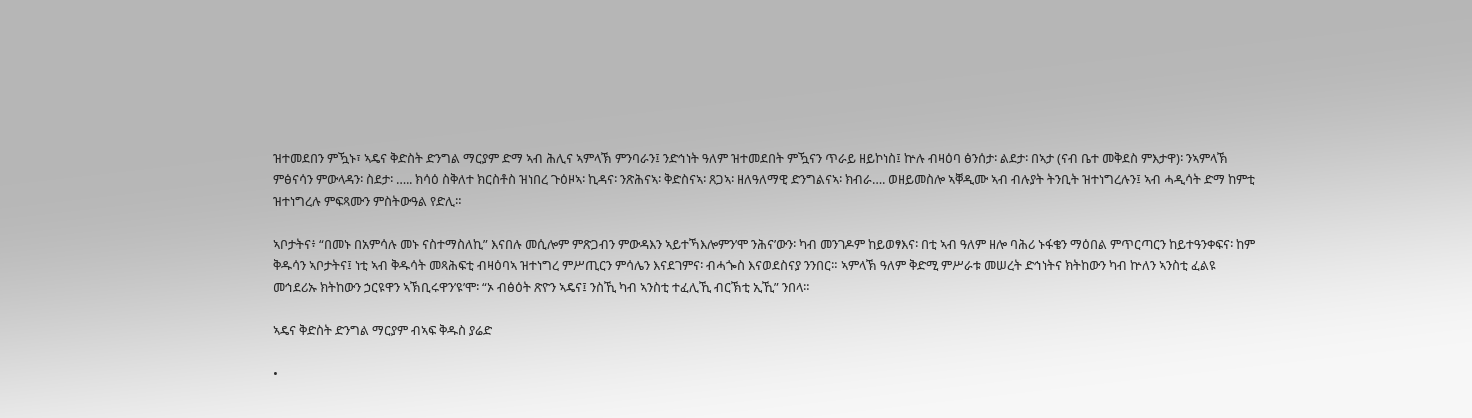ዝተመደበን ምዃኑ፣ ኣዴና ቅድስት ድንግል ማርያም ድማ ኣብ ሕሊና ኣምላኽ ምንባራን፤ ንድኅነት ዓለም ዝተመደበት ምዃናን ጥራይ ዘይኮነስ፤ ኵሉ ብዛዕባ ፅንሰታ፡ ልደታ፡ በኣታ (ናብ ቤተ መቅደስ ምእታዋ)፡ ንኣምላኽ ምፅናሳን ምውላዳን፡ ስደታ፡ ….. ክሳዕ ስቅለተ ክርስቶስ ዝነበረ ጉዕዞኣ፡ ኪዳና፡ ንጽሕናኣ፡ ቅድስናኣ፡ ጸጋኣ፡ ዘለዓለማዊ ድንግልናኣ፡ ክብራ…. ወዘይመስሎ ኣቐዲሙ ኣብ ብሉያት ትንቢት ዝተነግረሉን፤ ኣብ ሓዲሳት ድማ ከምቲ ዝተነግረሉ ምፍጻሙን ምስትውዓል የድሊ።

ኣቦታትና፥ “በመኑ በአምሳሉ መኑ ናስተማስለኪ” እናበሉ መሲሎም ምጽጋብን ምውዳእን ኣይተኻእሎምን’ሞ ንሕና’ውን፡ ካብ መንገዶም ከይወፃእና፡ በቲ ኣብ ዓለም ዘሎ ባሕሪ ኑፋቄን ማዕበል ምጥርጣርን ከይተዓንቀፍና፡ ከም ቅዱሳን ኣቦታትና፤ ነቲ ኣብ ቅዱሳት መጻሕፍቲ ብዛዕባኣ ዝተነግረ ምሥጢርን ምሳሌን እናደገምና፡ ብሓጐስ እናወደስናያ ንንበር። ኣምላኽ ዓለም ቅድሚ ምሥራቱ መሠረት ድኅነትና ክትከውን ካብ ኵለን ኣንስቲ ፈልዩ መኅደሪኡ ክትከውን ኃርዩዋን ኣኽቢሩዋን’ዩ’ሞ፡ “ኦ ብፅዕት ጽዮን ኣዴና፤ ንስኺ ካብ ኣንስቲ ተፈሊኺ ብርኽቲ ኢኺ” ንበላ።

ኣዴና ቅድስት ድንግል ማርያም ብኣፍ ቅዱስ ያሬድ

•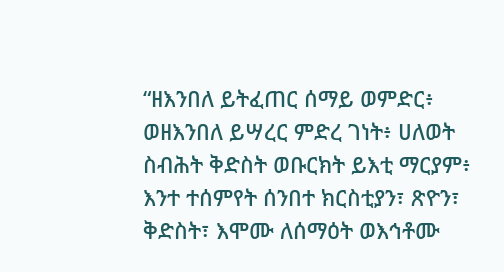“ዘእንበለ ይትፈጠር ሰማይ ወምድር፥ ወዘእንበለ ይሣረር ምድረ ገነት፥ ሀለወት ስብሕት ቅድስት ወቡርክት ይእቲ ማርያም፥ እንተ ተሰምየት ሰንበተ ክርስቲያን፣ ጽዮን፣ ቅድስት፣ እሞሙ ለሰማዕት ወእኅቶሙ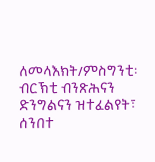ለመላእክት/ምስግንቲ፡ ብርኽቲ ብንጽሕናን ድንግልናን ዝተፈልየት፣ ሰንበተ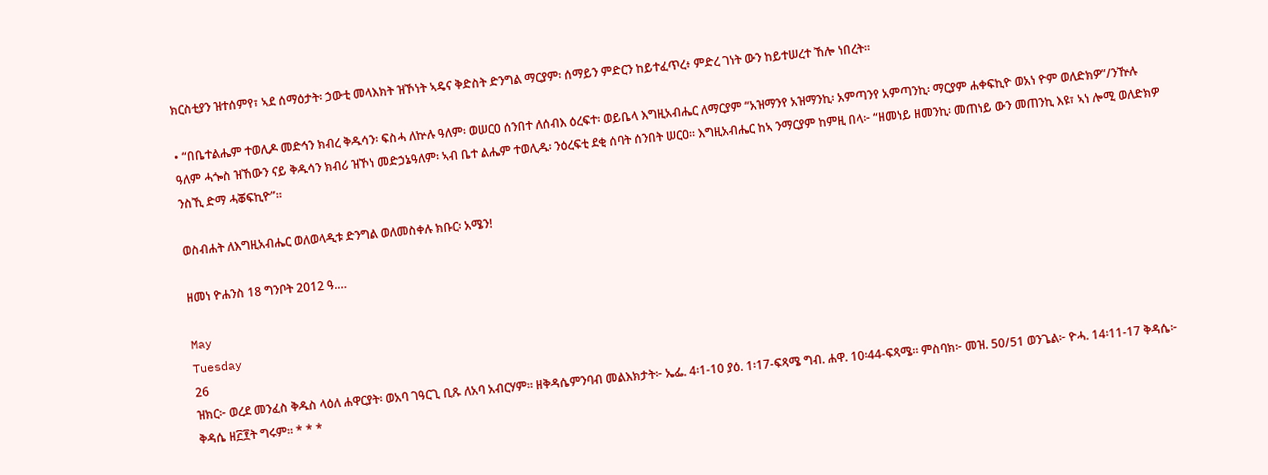ክርስቲያን ዝተሰምየ፣ ኣደ ሰማዕታት፡ ኃውቲ መላእክት ዝኾነት ኣዴና ቅድስት ድንግል ማርያም፡ ሰማይን ምድርን ከይተፈጥረ፥ ምድረ ገነት ውን ከይተሠረተ ኸሎ ነበረት።

• “በቤተልሔም ተወሊዶ መድኅን ክብረ ቅዱሳን፡ ፍስሓ ለኵሉ ዓለም፡ ወሠርዐ ሰንበተ ለሰብእ ዕረፍተ፡ ወይቤላ እግዚአብሔር ለማርያም “አዝማንየ አዝማንኪ፡ አምጣንየ አምጣንኪ፡ ማርያም ሐቀፍኪዮ ወአነ ዮም ወለድክዎ”/ንዅሉ ዓለም ሓጐስ ዝኸውን ናይ ቅዱሳን ክብሪ ዝኾነ መድኃኔዓለም፡ ኣብ ቤተ ልሔም ተወሊዱ፡ ንዕረፍቲ ደቂ ሰባት ሰንበት ሠርዐ። እግዚአብሔር ከኣ ንማርያም ከምዚ በላ፦ “ዘመነይ ዘመንኪ፡ መጠነይ ውን መጠንኪ እዩ፣ ኣነ ሎሚ ወለድክዎ ንስኺ ድማ ሓቖፍኪዮ”።

ወስብሐት ለእግዚአብሔር ወለወላዲቱ ድንግል ወለመስቀሉ ክቡር፡ አሜን!

ዘመነ ዮሐንስ 18 ግንቦት 2012 ዓ.…

May
Tuesday
26
ዝክር፦ ወረደ መንፈስ ቅዱስ ላዕለ ሐዋርያት፡ ወአባ ገዓርጊ ቢጹ ለአባ አብርሃም። ዘቅዳሴምንባብ መልእክታት፦ ኤፌ. 4፡1-10 ያዕ. 1፡17-ፍጻሜ ግብ. ሐዋ. 10፡44-ፍጻሜ። ምስባክ፦ መዝ. 50/51 ወንጌል፦ ዮሓ. 14፡11-17 ቅዳሴ፦ ቅዳሴ ዘ፫፻ት ግሩም። * * *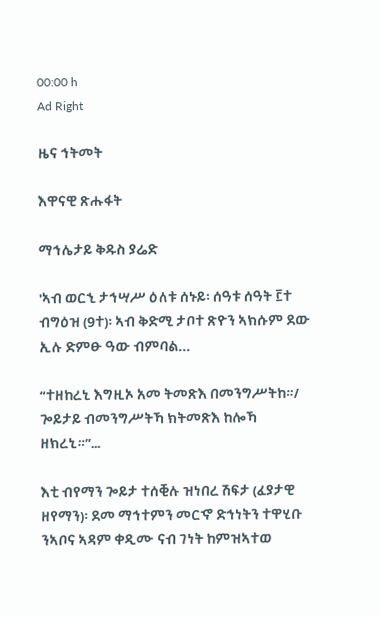00:00 h
Ad Right

ዜና ኅትመት

እዋናዊ ጽሑፋት

ማኅሌታይ ቅዱስ ያሬድ

'ኣብ ወርኂ ታኅሣሥ ዕለቱ ሰኑይ፡ ሰዓቱ ሰዓት ፫ተ ብግዕዝ (9ተ)፡ ኣብ ቅድሚ ታቦተ ጽዮን ኣክሱም ደው ኢሉ ድምፁ ዓው ብምባል...

“ተዘከረኒ እግዚኦ አመ ትመጽእ በመንግሥትከ።/ ጐይታይ ብመንግሥትኻ ክትመጽእ ከሎኻ ዘክረኒ።”…

እቲ ብየማን ጐይታ ተሰቒሉ ዝነበረ ሽፍታ (ፈያታዊ ዘየማን)፡ ደመ ማኅተምን መርኆ ድኅነትን ተዋሂቡ ንኣቦና ኣዳም ቀዲሙ ናብ ገነት ከምዝኣተወ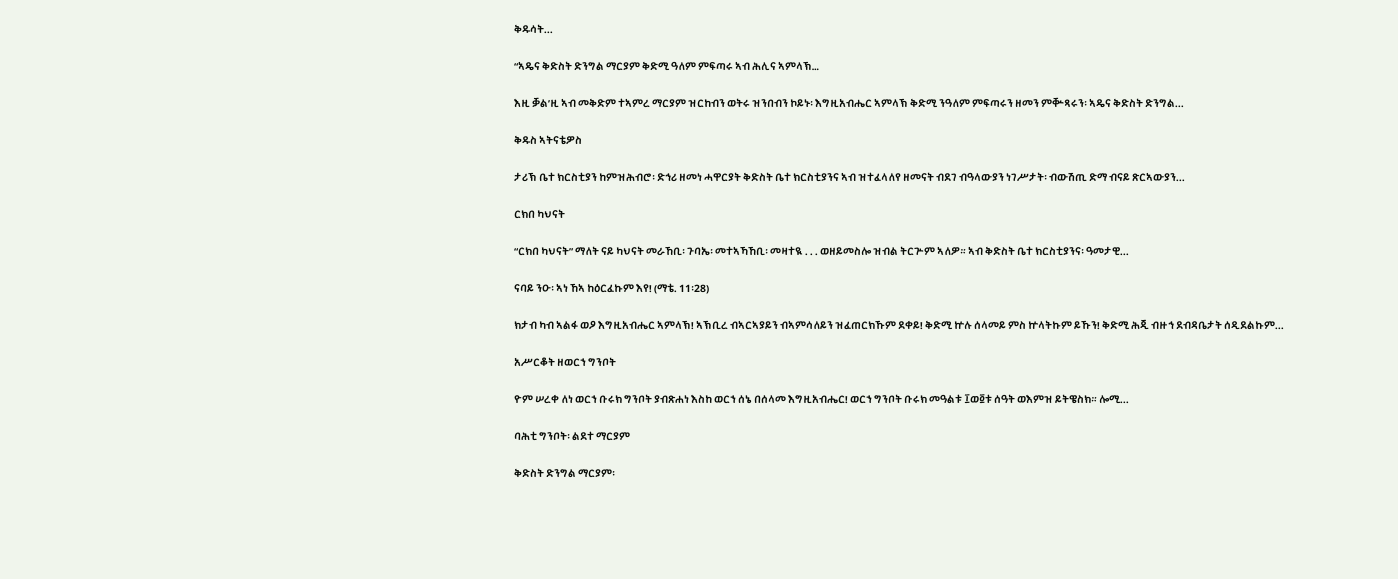ቅዱሳት...

“ኣዴና ቅድስት ድንግል ማርያም ቅድሚ ዓለም ምፍጣሩ ኣብ ሕሊና ኣምላኽ…

እዚ ቓል’ዚ ኣብ መቅድም ተኣምረ ማርያም ዝርከብን ወትሩ ዝንበብን ኮይኑ፡ እግዚአብሔር ኣምላኽ ቅድሚ ንዓለም ምፍጣሩን ዘመን ምቝጻሩን፡ ኣዴና ቅድስት ድንግል...

ቅዱስ ኣትናቴዎስ

ታሪኽ ቤተ ክርስቲያን ከምዝሕብሮ፡ ድኅሪ ዘመነ ሓዋርያት ቅድስት ቤተ ክርስቲያንና ኣብ ዝተፈላለየ ዘመናት ብደገ ብዓላውያን ነገሥታት፡ ብውሽጢ ድማ ብናይ ጽርኣውያን...

ርክበ ካህናት

“ርክበ ካህናት” ማለት ናይ ካህናት መራኸቢ፡ ጉባኤ፡ መተኣኻኸቢ፡ መዛተዪ . . . ወዘይመስሎ ዝብል ትርጕም ኣለዎ። ኣብ ቅድስት ቤተ ክርስቲያንና፡ ዓመታዊ...

ናባይ ንዑ፡ ኣነ ኸኣ ከዕርፈኩም እየ! (ማቴ. 11፡28)

ክታብ ካብ ኣልፋ ወዖ እግዚአብሔር ኣምላኽ! ኣኽቢረ ብኣርኣያይን ብኣምሳለይን ዝፈጠርክኹም ደቀይ! ቅድሚ ኵሉ ሰላመይ ምስ ኵላትኩም ይኹን! ቅድሚ ሕጂ ብዙኅ ደብዳቤታት ሰዲደልኩም...

አሥርቆት ዘወርኀ ግንቦት

ዮም ሠረቀ ለነ ወርኀ ቡሩክ ግንቦት ያብጽሐነ እስከ ወርኀ ሰኔ በሰላመ እግዚአብሔር! ወርኀ ግንቦት ቡሩክ መዓልቱ ፲ወ፬ቱ ሰዓት ወእምዝ ይትዌስክ። ሎሚ...

ባሕቲ ግንቦት፡ ልደተ ማርያም

ቅድስት ድንግል ማርያም፡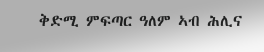ቅድሚ ምፍጣር ዓለም ኣብ ሕሊና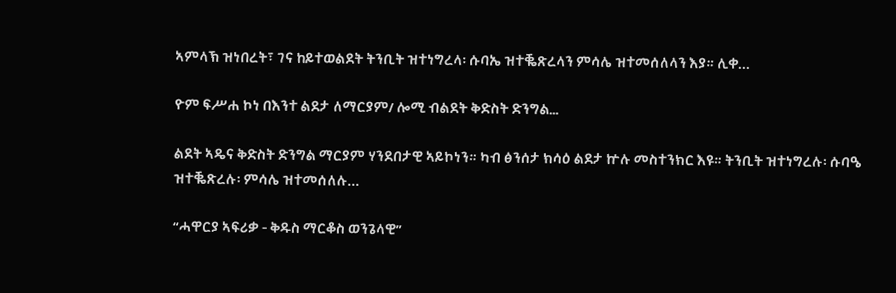ኣምላኽ ዝነበረት፣ ገና ከይተወልደት ትንቢት ዝተነግረላ፡ ሱባኤ ዝተቘጽረላን ምሳሌ ዝተመሰለላን እያ። ሊቀ...

ዮም ፍሥሐ ኮነ በእንተ ልደታ ለማርያም/ ሎሚ ብልደት ቅድስት ድንግል…

ልደት ኣዴና ቅድስት ድንግል ማርያም ሃንደበታዊ ኣይኮነን። ካብ ፅንሰታ ክሳዕ ልደታ ኵሉ መስተንክር እዩ። ትንቢት ዝተነግረሉ፡ ሱባዔ ዝተቘጽረሉ፡ ምሳሌ ዝተመሰለሉ...

“ሓዋርያ ኣፍሪቃ - ቅዱስ ማርቆስ ወንጌላዊ”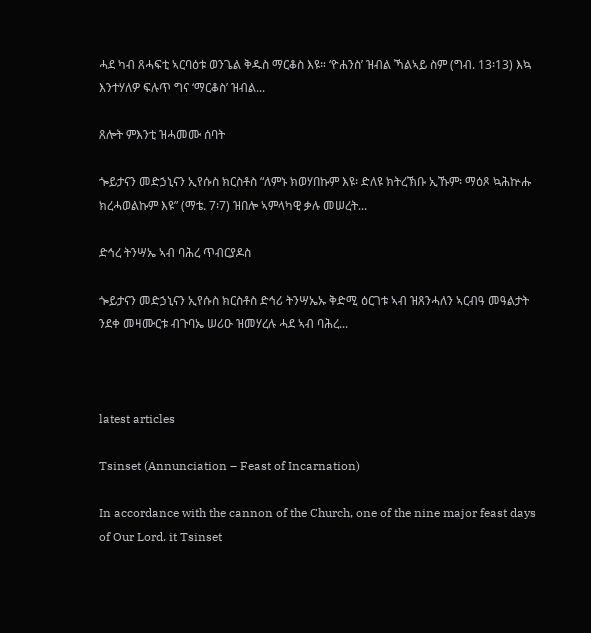ሓደ ካብ ጸሓፍቲ ኣርባዕቱ ወንጌል ቅዱስ ማርቆስ እዩ። ‘ዮሐንስ’ ዝብል ኻልኣይ ስም (ግብ. 13፡13) እኳ እንተሃለዎ ፍሉጥ ግና ‘ማርቆስ’ ዝብል...

ጸሎት ምእንቲ ዝሓመሙ ሰባት

ጐይታናን መድኃኒናን ኢየሱስ ክርስቶስ “ለምኑ ክወሃበኩም እዩ፡ ድለዩ ክትረኽቡ ኢኹም፡ ማዕጾ ኳሕኵሑ ክረሓወልኩም እዩ” (ማቴ. 7፡7) ዝበሎ ኣምላካዊ ቃሉ መሠረት...

ድኅረ ትንሣኤ ኣብ ባሕረ ጥብርያዶስ

ጐይታናን መድኃኒናን ኢየሱስ ክርስቶስ ድኅሪ ትንሣኤኡ ቅድሚ ዕርገቱ ኣብ ዝጸንሓለን ኣርብዓ መዓልታት ንደቀ መዛሙርቱ ብጉባኤ ሠሪዑ ዝመሃረሉ ሓደ ኣብ ባሕረ...



latest articles

Tsinset (Annunciation – Feast of Incarnation)

In accordance with the cannon of the Church, one of the nine major feast days of Our Lord. it Tsinset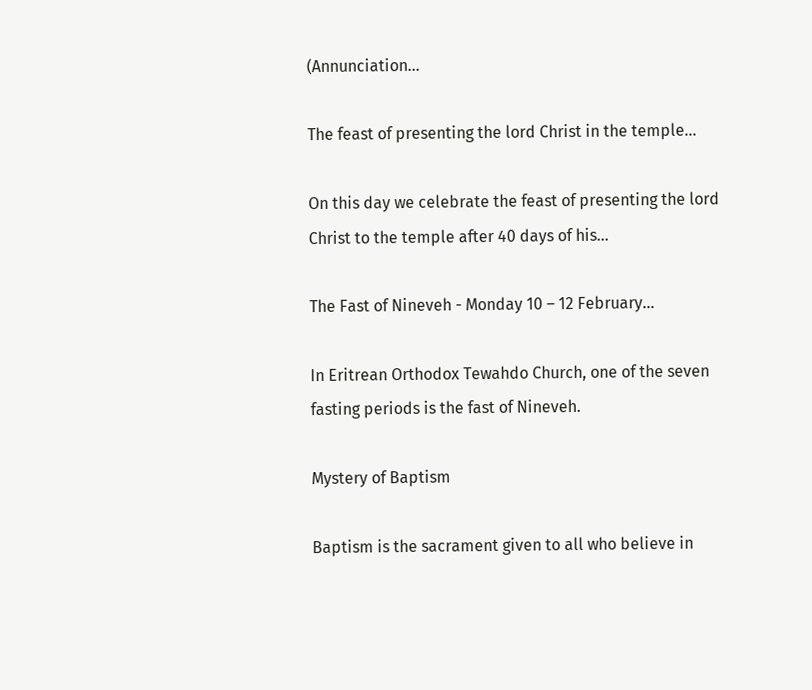(Annunciation...

The feast of presenting the lord Christ in the temple…

On this day we celebrate the feast of presenting the lord Christ to the temple after 40 days of his...

The Fast of Nineveh - Monday 10 – 12 February…

In Eritrean Orthodox Tewahdo Church, one of the seven fasting periods is the fast of Nineveh.

Mystery of Baptism

Baptism is the sacrament given to all who believe in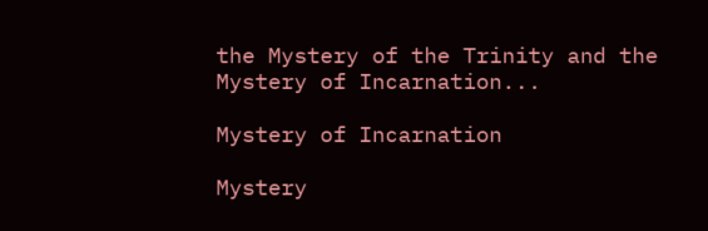the Mystery of the Trinity and the Mystery of Incarnation...

Mystery of Incarnation

Mystery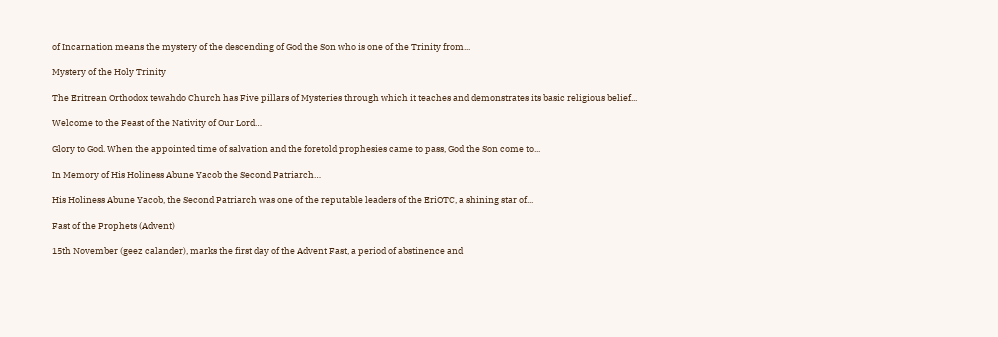of Incarnation means the mystery of the descending of God the Son who is one of the Trinity from...

Mystery of the Holy Trinity

The Eritrean Orthodox tewahdo Church has Five pillars of Mysteries through which it teaches and demonstrates its basic religious belief...

Welcome to the Feast of the Nativity of Our Lord…

Glory to God. When the appointed time of salvation and the foretold prophesies came to pass, God the Son come to...

In Memory of His Holiness Abune Yacob the Second Patriarch…

His Holiness Abune Yacob, the Second Patriarch was one of the reputable leaders of the EriOTC, a shining star of...

Fast of the Prophets (Advent)

15th November (geez calander), marks the first day of the Advent Fast, a period of abstinence and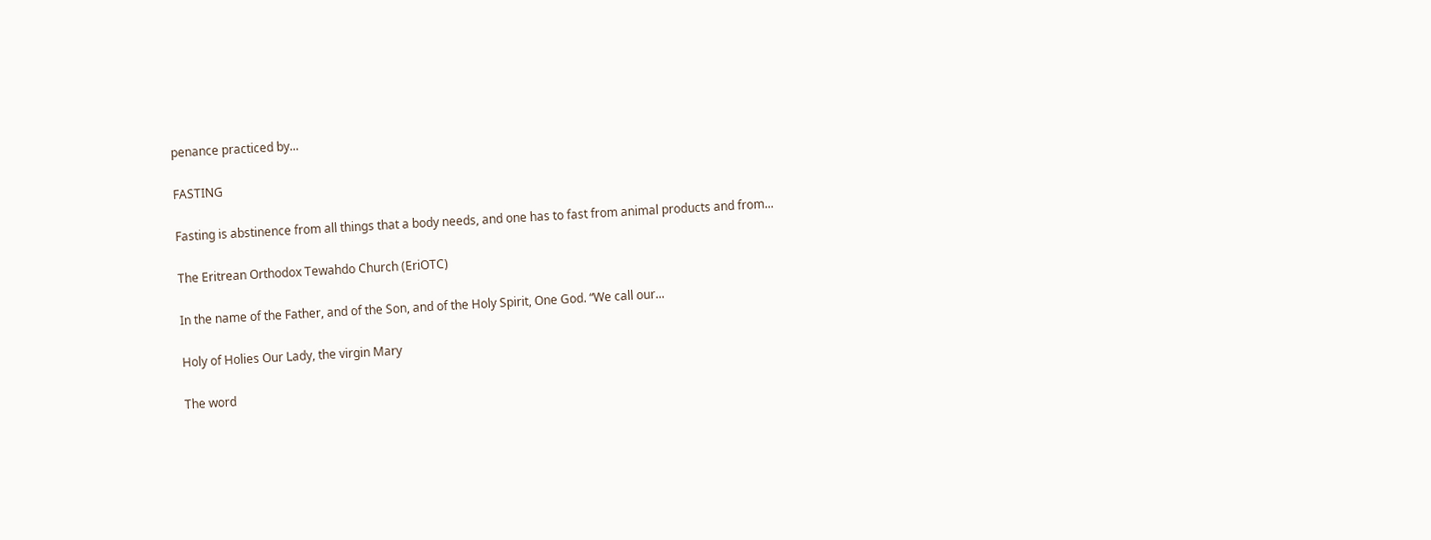penance practiced by...

FASTING

Fasting is abstinence from all things that a body needs, and one has to fast from animal products and from...

The Eritrean Orthodox Tewahdo Church (EriOTC)

In the name of the Father, and of the Son, and of the Holy Spirit, One God. “We call our...

Holy of Holies Our Lady, the virgin Mary

The word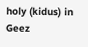holy (kidus) in Geez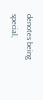denotes being special,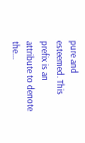pure and esteemed. This prefix is an attribute to denote the...